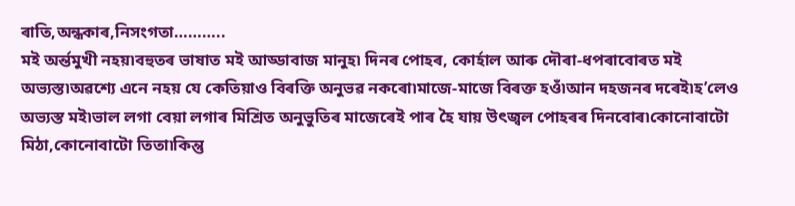ৰাতি,অন্ধকাৰ,নিসংগতা………..
মই অৰ্ন্তমুখী নহয়৷বহুতৰ ভাষাত মই আড্ডাবাজ মানুহ৷ দিনৰ পোহৰ, কোৰ্হাল আৰু দৌৰা-ধপৰাবোৰত মই অভ্যস্ত৷অৱশ্যে এনে নহয় যে কেতিয়াও বিৰক্তি অনুভৱ নকৰো৷মাজে-মাজে বিৰক্ত হওঁ৷আন দহজনৰ দৰেই৷হ’লেও অভ্যস্ত মই৷ভাল লগা বেয়া লগাৰ মিশ্ৰিত অনুভুতিৰ মাজেৰেই পাৰ হৈ যায় উৎজ্বল পোহৰৰ দিনবোৰ৷কোনোবাটো মিঠা,কোনোবাটো তিতা৷কিন্তু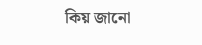কিয় জানো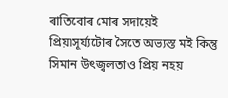ৰাতিবোৰ মোৰ সদায়েই প্ৰিয়৷সূৰ্য্যটোৰ সৈতে অভ্যস্ত মই কিন্তু সিমান উৎজ্বলতাও প্ৰিয় নহয়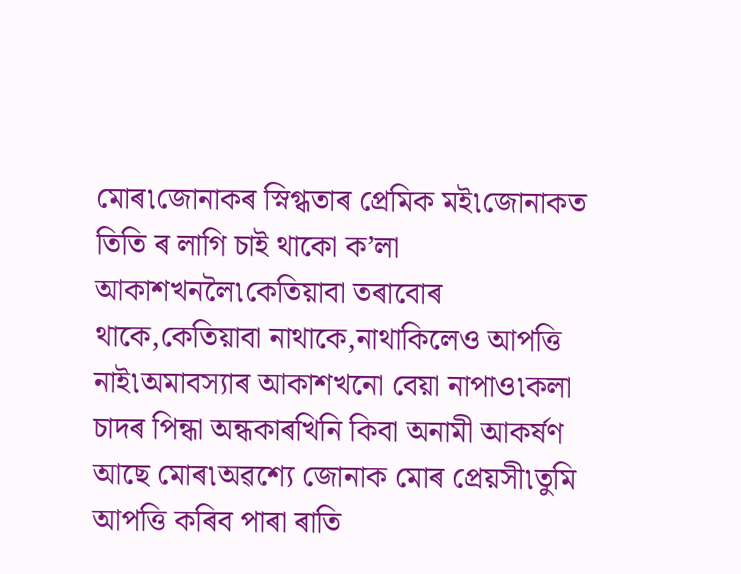মোৰ৷জোনাকৰ স্নিগ্ধতাৰ প্ৰেমিক মই৷জোনাকত তিতি ৰ লাগি চাই থাকো ক’লা আকাশখনলৈ৷কেতিয়াবা তৰাবোৰ থাকে,কেতিয়াবা নাথাকে,নাথাকিলেও আপত্তি নাই৷অমাবস্যাৰ আকাশখনো বেয়া নাপাও৷কলা চাদৰ পিন্ধা অন্ধকাৰখিনি কিবা অনামী আকৰ্ষণ আছে মোৰ৷অৱশ্যে জোনাক মোৰ প্ৰেয়সী৷তুমি আপত্তি কৰিব পাৰা ৰাতি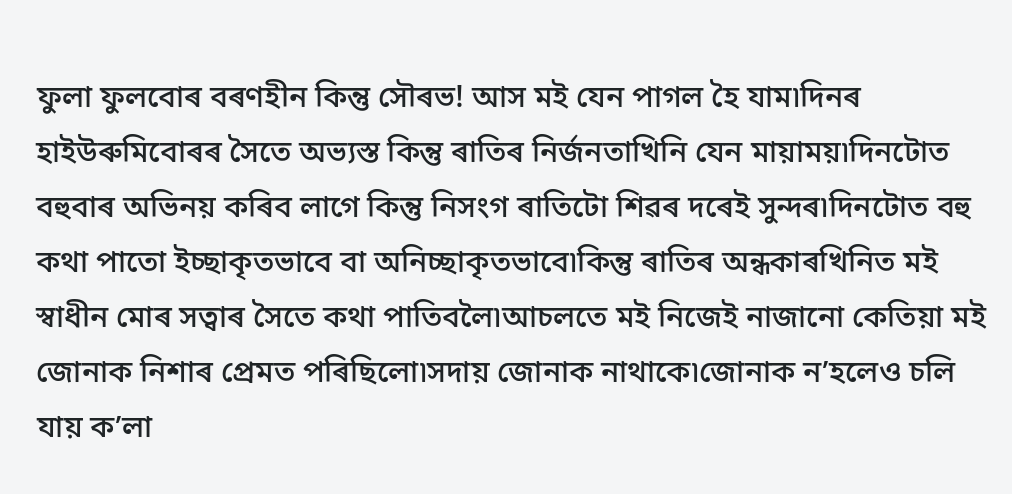ফুলা ফুলবোৰ বৰণহীন কিন্তু সৌৰভ! আস মই যেন পাগল হৈ যাম৷দিনৰ হাইউৰুমিবোৰৰ সৈতে অভ্যস্ত কিন্তু ৰাতিৰ নিৰ্জনতাখিনি যেন মায়াময়৷দিনটোত বহুবাৰ অভিনয় কৰিব লাগে কিন্তু নিসংগ ৰাতিটো শিৱৰ দৰেই সুন্দৰ৷দিনটোত বহু কথা পাতো ইচ্ছাকৃতভাবে বা অনিচ্ছাকৃতভাবে৷কিন্তু ৰাতিৰ অন্ধকাৰখিনিত মই স্বাধীন মোৰ সত্বাৰ সৈতে কথা পাতিবলৈ৷আচলতে মই নিজেই নাজানো কেতিয়া মই জোনাক নিশাৰ প্ৰেমত পৰিছিলো৷সদায় জোনাক নাথাকে৷জোনাক ন’হলেও চলি যায় ক’লা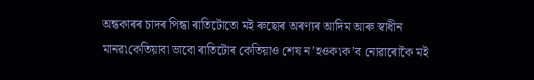অন্ধকাৰৰ চাদৰ পিন্ধা ৰাতিটোতো মই ৰুছোৰ অৰণ্যৰ আদিম আৰু স্বাধীন মানৱ৷কেতিয়াবা ভাবো ৰাতিটোৰ কেতিয়াও শেষ ন’হওক৷ক’ব নোৱাৰোকৈ মই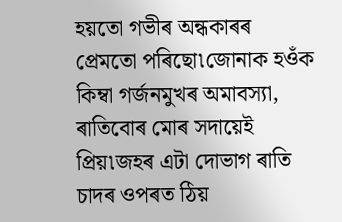হয়তো গভীৰ অন্ধকাৰৰ প্ৰেমতো পৰিছো৷জোনাক হওঁক কিম্বা গৰ্জনমুখৰ অমাবস্যা, ৰাতিবোৰ মোৰ সদায়েই প্ৰিয়৷জহৰ এটা দোভাগ ৰাতি চাদৰ ওপৰত ঠিয়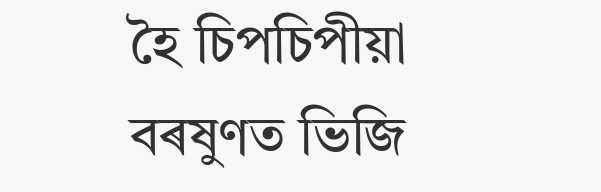হৈ চিপচিপীয়া বৰষুণত ভিজি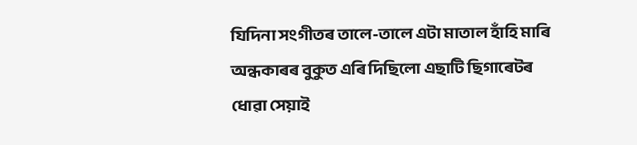যিদিনা সংগীতৰ তালে-তালে এটা মাতাল হাঁহি মাৰি অন্ধকাৰৰ বুকুত এৰি দিছিলো এছাটি ছিগাৰেটৰ ধোৱা সেয়াই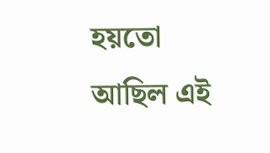হয়তো আছিল এই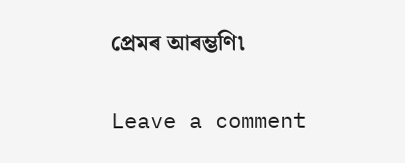প্ৰেমৰ আৰম্ভণি৷

Leave a comment